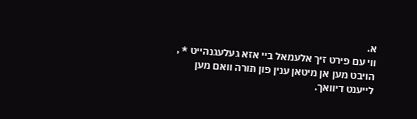א.
ווי עם פירט זיך אלעמאל ביי אזא געלעגנהייט * ,
הויבט מען אן מיטאן ענין פון תורה וואם מען לייענט דיוואך.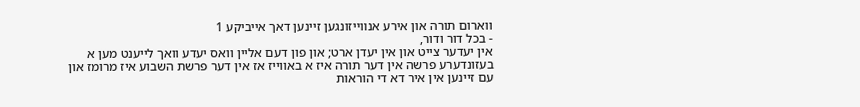ווארום תורה און אירע אנװײזונגען זיינען דאך אייביקע 1
- בכל דור ודור,
אין יעדער צייט און אין יעדן ארט; און פון דעם אליין וואס יעדע וואך לייענט מען א בעזונדערע פרשה אין דער תורה איז א באווייז אז אין דער פרשת השבוע איז מרומז און עם זיינען אין איר דא די הוראות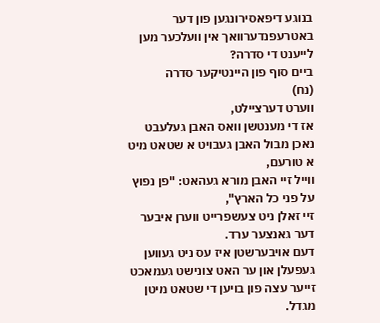בנוגע דיפאסירונגען פון דער באטרעפנדערוואך אין וועלכער מען לייענט די סדרה?
ביים סוף פון היינטיקער סדרה
(נח)
ווערט דערציילט,
אז די מענטשן וואס האבן געלעבט נאכן מבול האבן געבויט א שטאט מיט א טורעם,
ווייל זיי האבן מורא געהאט: "פן נפוץ על פני כל הארץ",
זיי זאלן ניט צעשפרייט ווערן איבער דער גאנצער ערד.
דעם אויבערשטן איז עס ניט געווען געפעלן און ער האט צונישט געמאכט זייער עצה פון בויען די שטאט מיטן מגדל.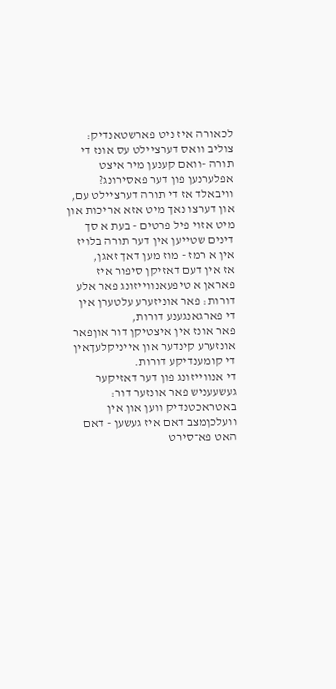לכאורה איז ניט פארשטאנדיק: צוליב וואס דערציילט עס אונז די תורה -וואם קענען מיר איצט אפלערנען פון דער פאסירונג?
וויבאלד אז די תורה דערציילט עם,
און דערצו נאך מיט אזא אריכות און מיט אזוי פיל פרטים - בעת א סך דינים שטייען אין דער תורה בלויז אין א רמז - מוז מען דאך זאגן,
אז אין דעם דאזיקן סיפור איז פאראן א טיפעאנווייזונג פאר אלע דורות: פאר אוניזערע עלטערן אין די פארגאנגענע דורות,
פאר אונז אין איצטיקן דור אוןפאר אונזערע קינדער און אייניקלעךאין די קומענדיקע דורות.
די אנווייזונג פון דער דאזיקער געשעעניש פאר אונזער דור:
באטראכטנדיק ווען און אין וועלכןמצב דאם איז געשען - דאם האט פא־סירט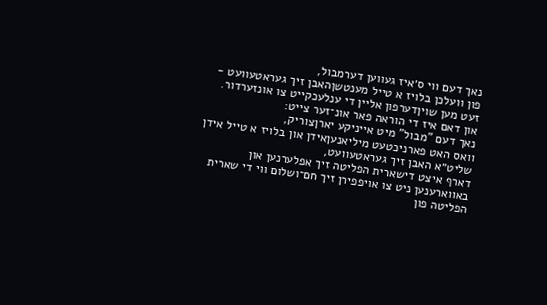נאך דעם ווי ס׳איז געווען דערמבול,
פון וועלכן בלויז א טייל מענטשןהאבן זיך געראטעוועט - זעט מען שויןדערפון אליין די ענלעכקייט צו אונזערדור.
און דאם איז די הוראה פאר אונ־זער צייט:
נאך דעם "מבול" מיט אייניקע יארןצוריק,
וואס האט פארניכטעט מיליאנעןאידן און בלויז א טייל אידן שליט״א האבן זיך געראטעוועט,
דארף איצט דישארית הפליטה זיך אפלערנען און באווארענען ניט צו אויפפירן זיך חם־ושלום ווי די שארית הפליטה פון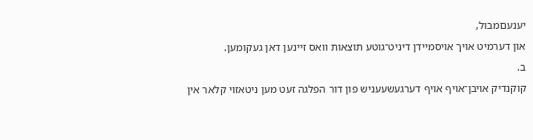יענעםמבול,
און דערמיט אויך אויסמיידן דיניט־גוטע תוצאות וואס זיינען דאן געקומען.
ב.
קוקנדיק אויבן־אויף אויף דערגעשעעניש פון דור הפלגה זעט מען ניטאזוי קלאר אין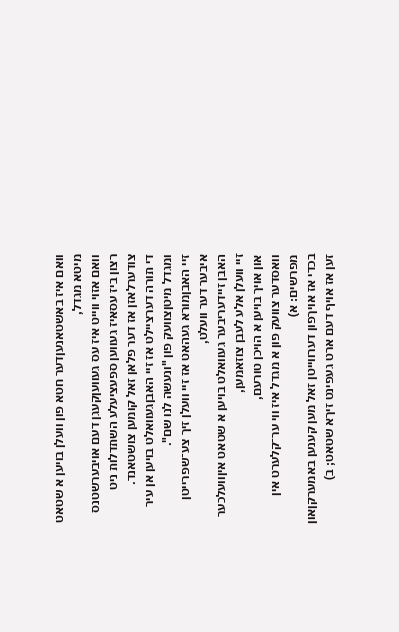וואם איז באשטאנעןדער חטא פון וועלן בויען א שטאט מיטא מגדל,
וואם אזוי ווייט איז עס געוועןקעגן דעם אויבערשטנס רצון ביז עסאיז געווען ספעציעלע השתדלות ניט צודערלאזן אז דער פלאן זאל קומען צושטאנד.
די תורה דערציילט אז זיי האבןגעוואלט בויען אן עיר ומגדל מיטןצוועק פון "ונעשה לנו שם".
זיי האבןמורא געהאט אז זיי וועלן זיך צע־שפרייטן איבער דער וועלט,
האבן זיידעריבער געוואלט בויען א שטאט איןוועלכער זיי וועלן אלע לעבן צוזאמען,
און אויך בויען א הויכן טורעם,
וואסדער צוועק פון א מגדל איז ווי ער־קלערט אין מפרשים: א)
בכדי אז אויךפון דערווייטן זאל מען קענען באמערקןאון זען אז אויף דעם ארט געפינט זיךא שטאט; ב)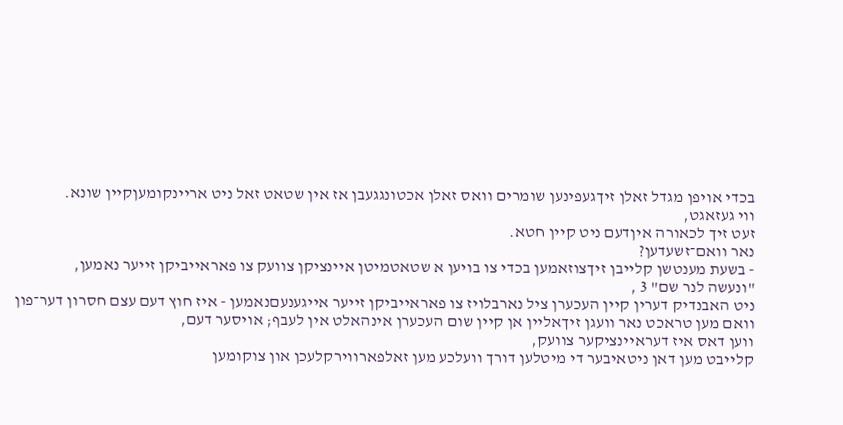בכדי אויפן מגדל זאלן זיךגעפינען שומרים וואס זאלן אכטונגגעבן אז אין שטאט זאל ניט אריינקומעןקיין שונא.
ווי געזאגט,
זעט זיך לכאורה איןדעם ניט קיין חטא.
נאר וואם־זשעדען?
- בשעת מענטשן קלייבן זיךצוזאמען בכדי צו בויען א שטאטמיטן איינציקן צוועק צו פאראייביקן זייער נאמען,
"ונעשה לנר שם" 3 ,
ניט האבנדיק דערין קיין העכערן ציל נארבלויז צו פאראייביקן זייער אייגענעםנאמען - איז חוץ דעם עצם חסרון דער־פון וואם מען טראכט נאר וועגן זיךאליין אן קיין שום העכערן אינהאלט אין לעבף; אויסער דעם,
ווען דאס איז דעראיינציקער צוועק,
קלייבט מען דאן ניטאיבער די מיטלען דורך וועלכע מען זאלפארווירקלעכן און צוקומען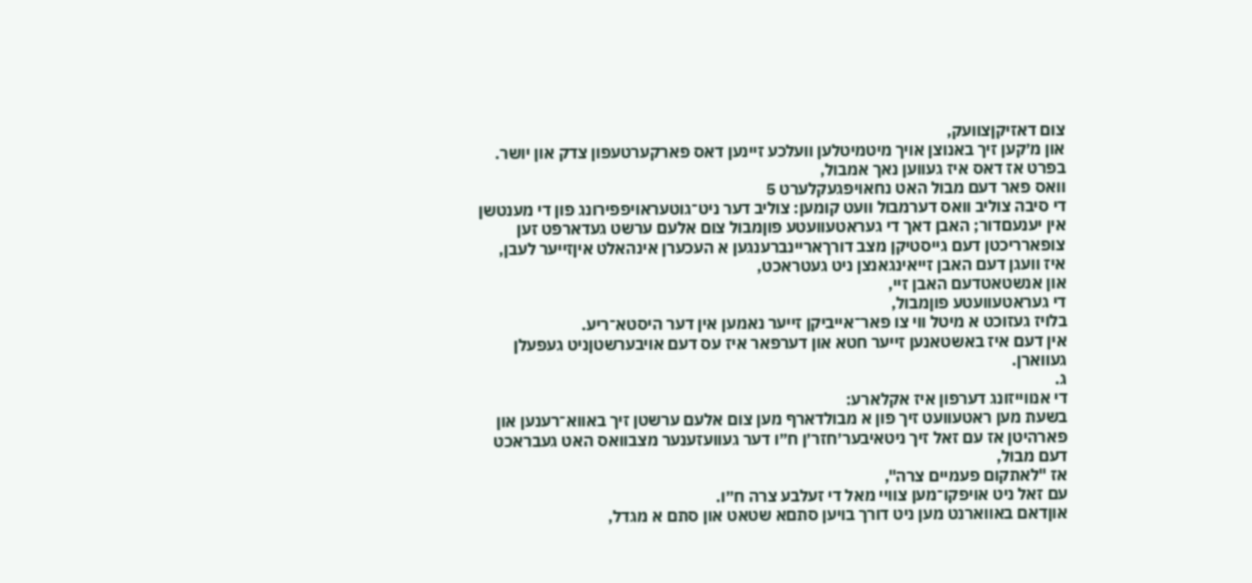צום דאזיקןצוועק,
און מ׳קען זיך באנוצן אויך מיטמיטלען וועלכע זיינען דאס פארקערטעפון צדק און יושר.
בפרט אז דאס איז געווען נאך אמבול,
וואס פאר דעם מבול האט נחאויפגעקלערט 5
די סיבה צוליב וואס דערמבול וועט קומען: צוליב דער ניט־גוטעראויפפירונג פון די מענטשן אין יענעםדור; האבן דאך די געראטעוועטע פוןמבול צום אלעם ערשט געדארפט זען צופארריכטן דעם גייסטיקן מצב דורךאריינברענגען א העכערן אינהאלט איןזייער לעבן,
איז וועגן דעם האבן זייאינגאנצן ניט געטראכט,
און אנשטאטדעם האבן זיי,
די געראטעוועטע פוןמבול,
בלויז געזוכט א מיטל ווי צו פאר־אייביקן זייער נאמען אין דער היסטא־ריע.
אין דעם איז באשטאנען זייער חטא און דערפאר איז עס דעם אויבערשטןניט געפעלן געווארן.
ג.
די אנווייזונג דערפון איז אקלארע:
בשעת מען ראטעוועט זיך פון א מבולדארף מען צום אלעם ערשטן זיך באווא־רענען און פארהיטן אז עם זאל זיך ניטאיבער׳חזר׳ן ח״ו דער געוועזענער מצבוואס האט געבראכט דעם מבול,
אז "לאתקום פעמיים צרה",
עם זאל ניט אויפקו־מען צוויי מאל די זעלבע צרה ח״ו.
אוןדאם באווארנט מען ניט דורך בויען סתםא שטאט און סתם א מגדל,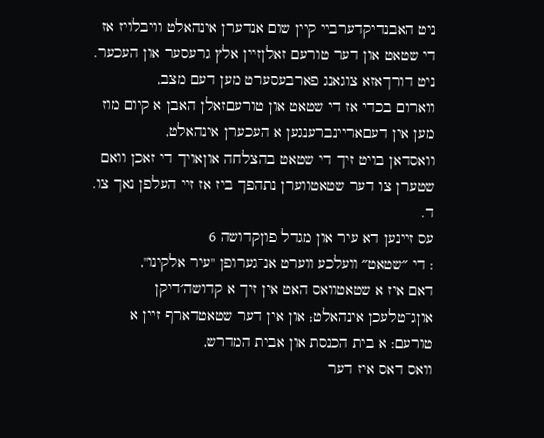ניט האבנדיקדערביי קיין שום אנדערן אינהאלט וויבלויז אז די שטאט און דער טורעם זאלןזיין אלץ גרעסער און העכער.
ניט דורךאזא צוגאנג פארבעסערט מען דעם מצב,
ווארום בכדי אז די שטאט און טורעםזאלן האבן א קיום מוז מען אין דעםאריינברענגען א העכערן אינהאלט,
וואסדאן בויט זיך די שטאט בהצלחה אוןאויך די זאכן וואם שטערן צו דער שטאטווערן נתהפך ביז אז זיי העלפן נאך צו.
ד.
עס זיינען דא עיר און מגדל פוןקדושה 6
: די ״שטאט״ װעלכע װערט אנ־גערופן "עיר אלקינו",
דאם איז א שטאטוואס האט אין זיך א קדושה׳דיקן אוןג־טלעכן אינהאלט; און אין דער שטאטדארף זיין א טורעם: א בית הכנסת און אבית המדרש,
וואס דאס איז דער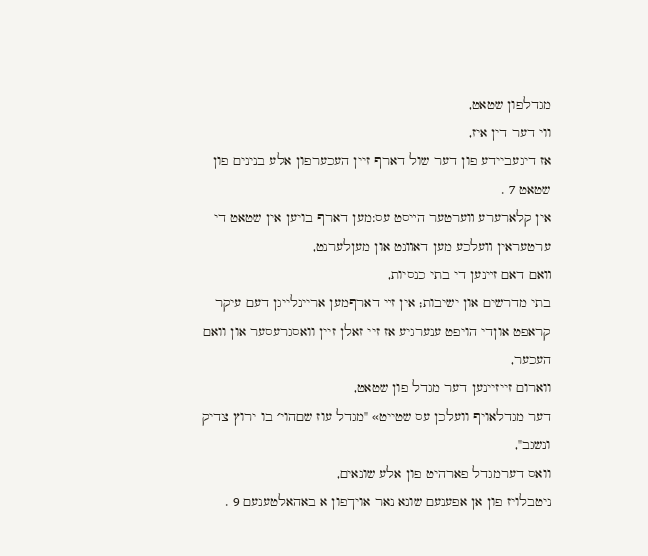מגדלפון שטאט,
ווי דער דין איז,
אז דיגעביידע פון דער שול דארף זיין העכערפון אלע בנינים פון שטאט 7 .
אין קלארערע װערטער הײסט עס:מען דארף בויען אין שטאט די ערטעראין װעלכע מען דאװנט און מעןלערנט,
װאם דאם זײנען די בתי כנסיות,
בתי מדרשים און ישיבות; אין זײ דארףמען אריינלייגן דעם עיקר קראפט אוןדי הויפט ענערגיע אז זיי זאלן זיין וואסגרעסער און וואם העכער,
ווארום זייזיינען דער מגדל פון שטאט,
דער מגדלאויף וועלכן עס שטייט» "מגדל עוז שםהוי׳ בו ירוץ צדיק ונשגב",
וואס דערמגדל פארהיט פון אלע שונאים,
ניטבלויז פון אן אפענעם שונא נאר אויךפון א באהאלטענעם 9 .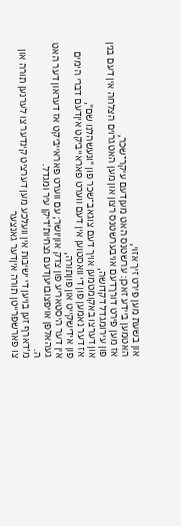און בשעת מען פירט זיך אזוי,
האטמען ביידע זאכן: ערשטנס האט מעןדעם עיקר־שכר,
אז מען פירט דורךדעם אויבערשטנס רצון און מען האטגרוים הצלחה אין דעם בנין פון עירומגדל דקדושה,
און דערצו באקומטמען אויך דעם צוגאב־שכר פון "ונעשהלנו שם",
אז דער נאמען פון די וואסטוען אין דעם ווערט פאראייביקט איןדעם דברי הימים פון אידישקייט און פוןתורה,
אין דער היסטאריע פון צדק אוןיושר; עם ווערט פאראייביקט אז דעראון דער האט געהאלפן אויפצובויעןדעם נצחיות׳דיקן עיר ומגדל.
ה.
מ׳דארף זען בויען די ישיבות אין וועלכע מען דערציט קינדער צו לערנען תורה און צו פארשפרייטן תורה איןדער גאנצער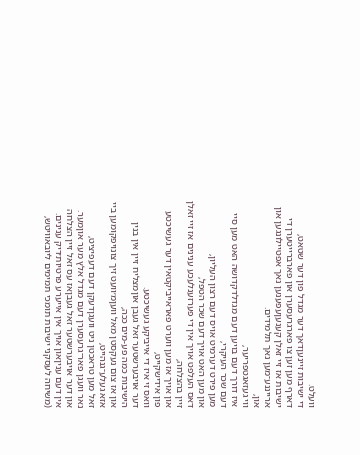וועלט.
די ישיבות זיינעןדאך דער מגדל פון דער שטאט,
דארף מען זען צו פארגרעסערן און פארברייטערן די ישיבות אז זיי זאלן קענעןעפענען נאך אפטיילונגען און ארייננע־מען נאך תלמידים.
און,
ווי געזאגטפריער,
איז דורך דעם בויען דעם מגדלדקדושה האט מען סיי דעם שכר העיקרי,
מען פירט דערמיט אויס דעם רצון העליון,
און מען האט אויך דעם שכר הטפל,
דאס העלפט אויך אין די פערזענלעכע ענינים אז זיי זאלן זיין בהצלחה,
און אויך אז מען ווערט פאראייביקטאין דער געשיכטע פון אידישקייט,
וואס זי איז די אייביקע געשיכטע.
דער אויבערשטער זאל געבן אוןמצליח זיין אין בנין הישיבות כמה פע-מים ככה,
און אז צום נעקסטן מאל וועןמ׳וועט זיך צונויפקומען ביי אזא געלע־גנהייט,
זאל מען טראכטן ניט וועגןדעקן דעם דעפיציט,
נאר וועגן פאר־גרעסערן דעם מגדל אלץ מער אוןמער.
און דער אויבערשטער זאל געבןאז עס זאל זיין הצלחה אין דעם עניןאון אויך אין אייערע פרטיות׳דיק ענינים.
(משיחה לעסקני ישיבות תומכי תמימים ליובאוויטש,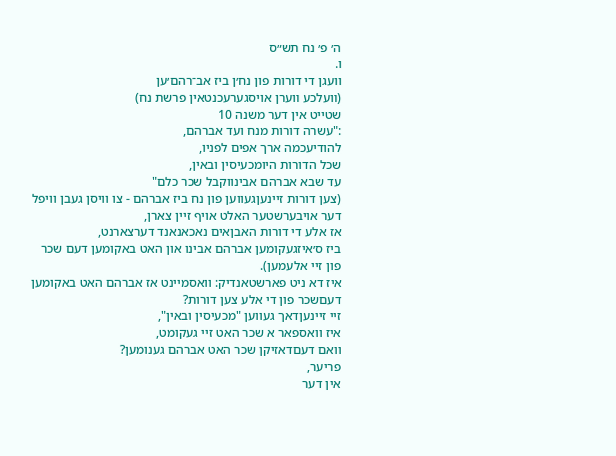ה׳ פ׳ נח תש״ס
ו.
וועגן די דורות פון נח׳ן ביז אב־רהם׳ען
(װעלכע װערן אויסגערעכנטאין פרשת נח)
שטייט אין דער משנה 10
:"עשרה דורות מנח ועד אברהם,
להודיעכמה ארך אפים לפניו,
שכל הדורות היומכעיסין ובאין,
עד שבא אברהם אבינווקבל שכר כלם"
(צען דורות זיינעןגעווען פון נח ביז אברהם - צו וויסן געבן וויפל דער אויבערשטער האלט אויף זיין צארן,
אז אלע די דורות האבןאים נאכאנאנד דערצארנט,
ביז ס׳איזגעקומען אברהם אבינו און האט באקומען דעם שכר פון זיי אלעמען).
איז דא ניט פארשטאנדיק: וואסמיינט אז אברהם האט באקומען דעםשכר פון די אלע צען דורות?
זיי זיינעןדאך געווען "מכעיסין ובאין",
איז וואספאר א שכר האט זיי געקומט,
וואם דעםדאזיקן שכר האט אברהם גענומען?
פריער,
אין דער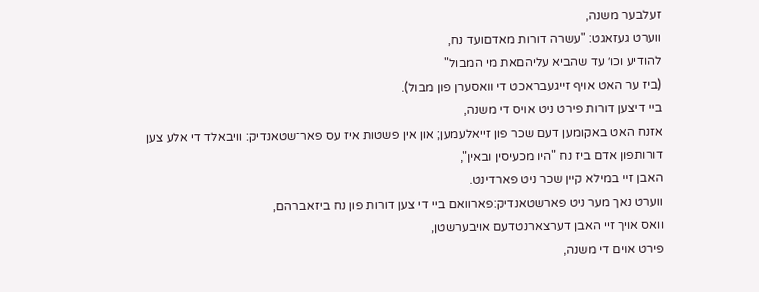זעלבער משנה,
ווערט געזאגט: "עשרה דורות מאדםועד נח,
להודיע וכו׳ עד שהביא עליהםאת מי המבול"
(ביז ער האט אויף זייגעבראכט די וואסערן פון מבול).
ביי דיצען דורות פירט ניט אויס די משנה,
אזנח האט באקומען דעם שכר פון זייאלעמען; און אין פשטות איז עס פאר־שטאנדיק: וויבאלד די אלע צען דורותפון אדם ביז נח "היו מכעיסין ובאין",
האבן זיי במילא קיין שכר ניט פארדינט.
ווערט נאך מער ניט פארשטאנדיק:פארוואם ביי די צען דורות פון נח ביזאברהם,
וואס אויך זיי האבן דערצארנטדעם אויבערשטן,
פירט אוים די משנה,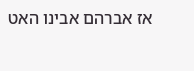אז אברהם אבינו האט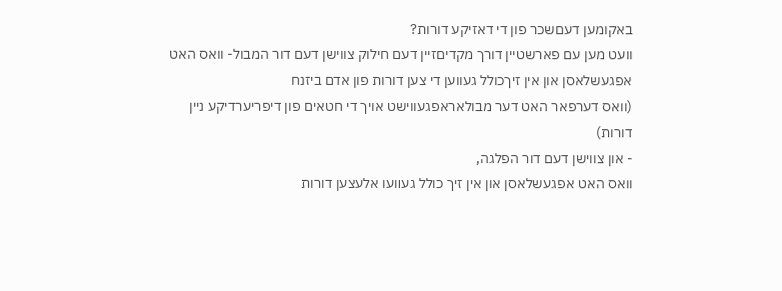באקומען דעםשכר פון די דאזיקע דורות?
וועט מען עם פארשטיין דורך מקדיםזיין דעם חילוק צווישן דעם דור המבול- וואס האט אפגעשלאסן און אין זיךכולל געווען די צען דורות פון אדם ביזנח
(וואס דערפאר האט דער מבולאראפגעווישט אויך די חטאים פון דיפריערדיקע ניין דורות)
- און צווישן דעם דור הפלגה,
וואס האט אפגעשלאסן און אין זיך כולל געװעו אלעצען דורות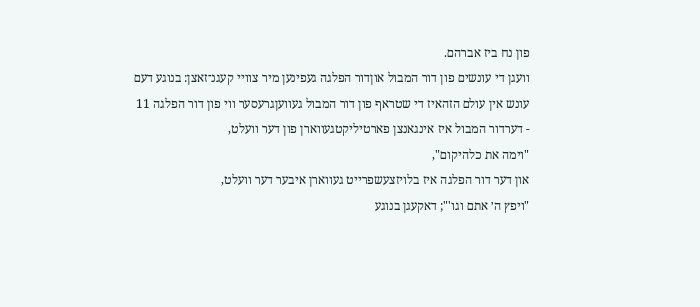פון נח ביז אברהם.
וועגן די עונשים פון דור המבול אוןדור הפלגה געפינען מיר צוויי קעגנ־זאצן: בנוגע דעם עונש אין עולם הזהאיז די שטראף פון דור המבול געוועןגרעסער ווי פון דור הפלגה 11
- דערדור המבול איז אינגאנצן פארטיליקטגעווארן פון דער וועלט,
"וימה את כלהיקום",
און דער דור הפלגה איז בלויזצעשפרייט געווארן איבער דער וועלט,
"ויפץ ה׳ אתם וגו'"; דאקעגן בנוגע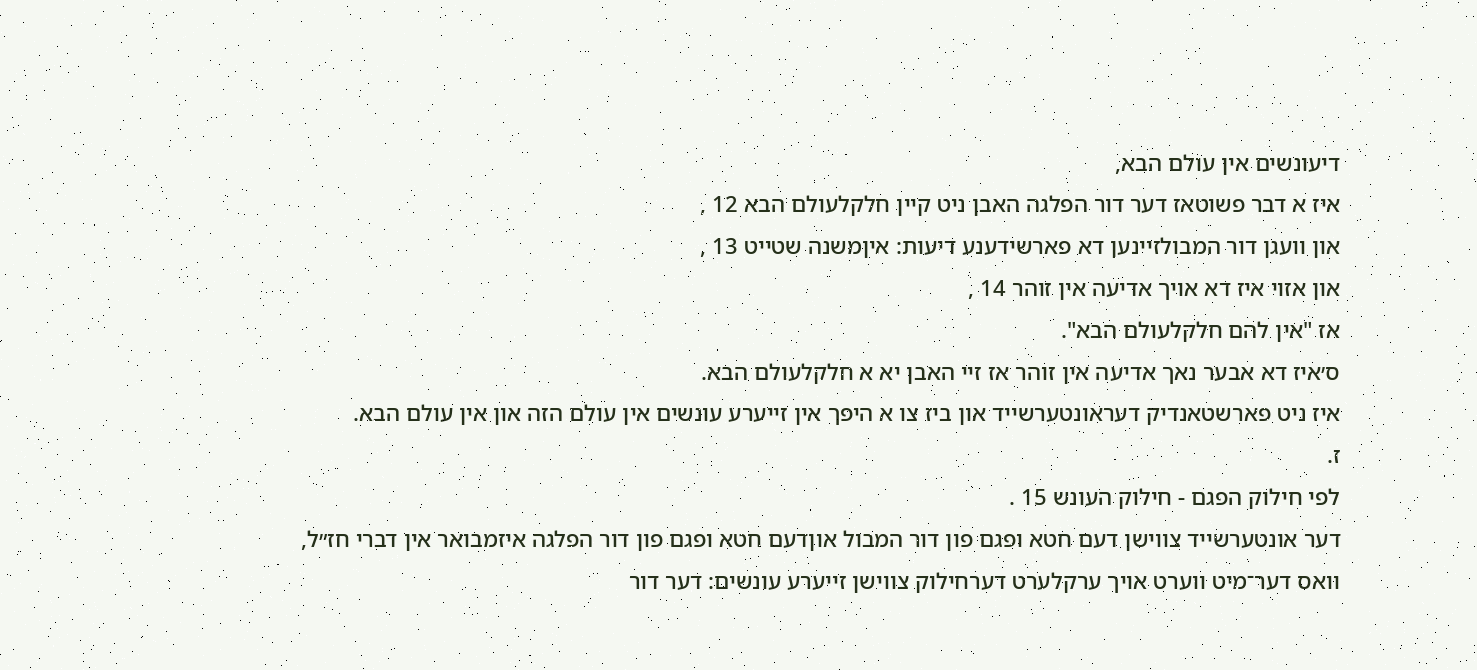דיעונשים אין עולם הבא,
איז א דבר פשוטאז דער דור הפלגה האבן ניט קיין חלקלעולם הבא 12 ,
און וועגן דור המבולזיינען דא פארשידענע דיעות: איןמשנה שטייט 13 ,
און אזוי איז דא אויך אדיעה אין זוהר 14 ,
אז "אין להם חלקלעולם הבא".
ס׳איז דא אבער נאך אדיעה אין זוהר אז זיי האבן יא א חלקלעולם הבא.
איז ניט פארשטאנדיק דעראונטערשייד און ביז צו א היפך אין זייערע עונשים אין עולם הזה און אין עולם הבא.
ז.
לפי חילוק הפגם - חילוק העונש 15 .
דער אונטערשייד צווישן דעם חטא ופגם פון דור המבול אוןדעם חטא ופגם פון דור הפלגה איזמבואר אין דברי חז״ל,
וואס דער־מיט ווערט אויך ערקלערט דערחילוק צווישן זייערע עונשים: דער דור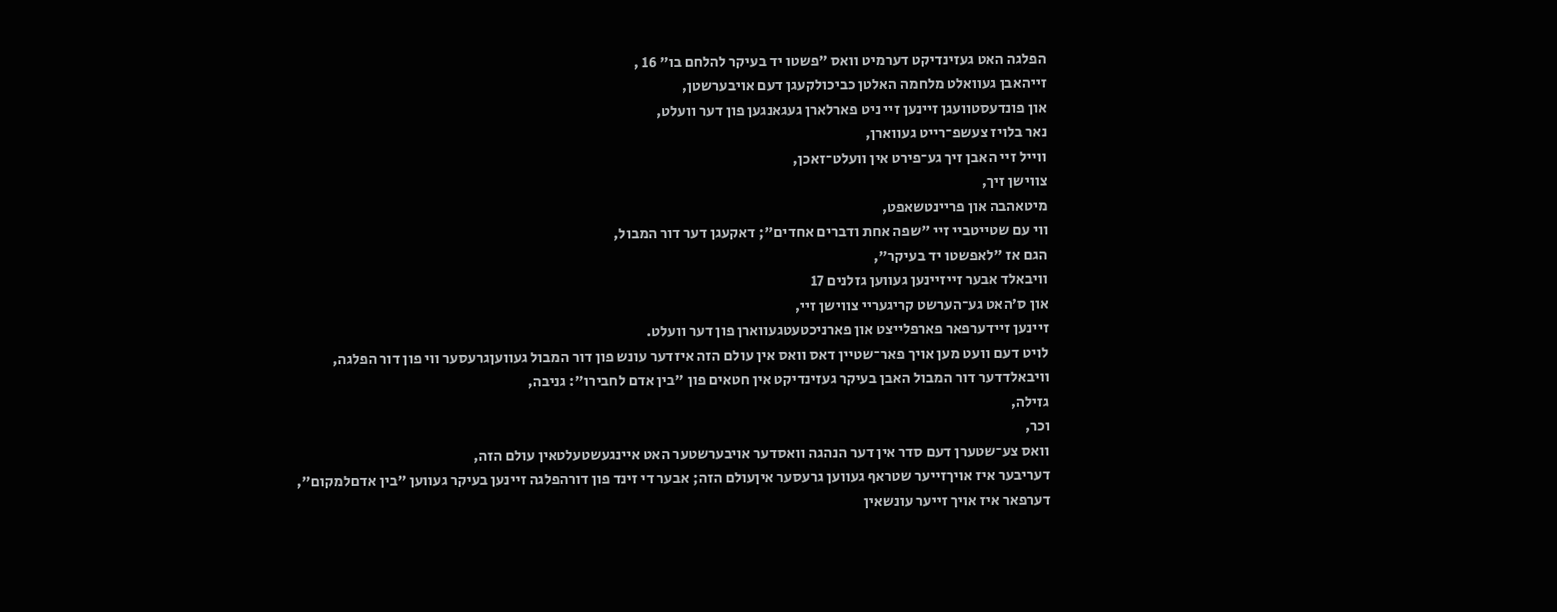הפלגה האט געזינדיקט דערמיט וואס "פשטו יד בעיקר להלחם בו" 16 ,
זייהאבן געוואלט מלחמה האלטן כביכולקעגן דעם אויבערשטן,
און פונדעסטוועגן זיינען זיי ניט פארלארן געגאנגען פון דער וועלט,
נאר בלויז צעשפ־רייט געווארן,
ווייל זיי האבן זיך גע־פירט אין וועלט־זאכן,
צווישן זיך,
מיטאהבה און פריינטשאפט,
ווי עם שטייטביי זיי "שפה אחת ודברים אחדים"; דאקעגן דער דור המבול,
הגם אז "לאפשטו יד בעיקר",
וויבאלד אבער זייזיינען געווען גזלנים 17
און ס׳האט גע־הערשט קריגעריי צווישן זיי,
זיינען זיידערפאר פארפלייצט און פארניכטעטגעווארן פון דער וועלט.
לויט דעם וועט מען אויך פאר־שטיין דאס וואס אין עולם הזה איזדער עונש פון דור המבול געוועןגרעסער ווי פון דור הפלגה,
וויבאלדדער דור המבול האבן בעיקר געזינדיקט אין חטאים פון "בין אדם לחבירו": גניבה,
גזילה,
וכר,
וואס צע־שטערן דעם סדר אין דער הנהגה וואסדער אויבערשטער האט איינגעשטעלטאין עולם הזה,
דעריבער איז אויךזייער שטראף געווען גרעסער איןעולם הזה; אבער די זינד פון דורהפלגה זיינען בעיקר געווען "בין אדםלמקום",
דערפאר איז אויך זייער עונשאין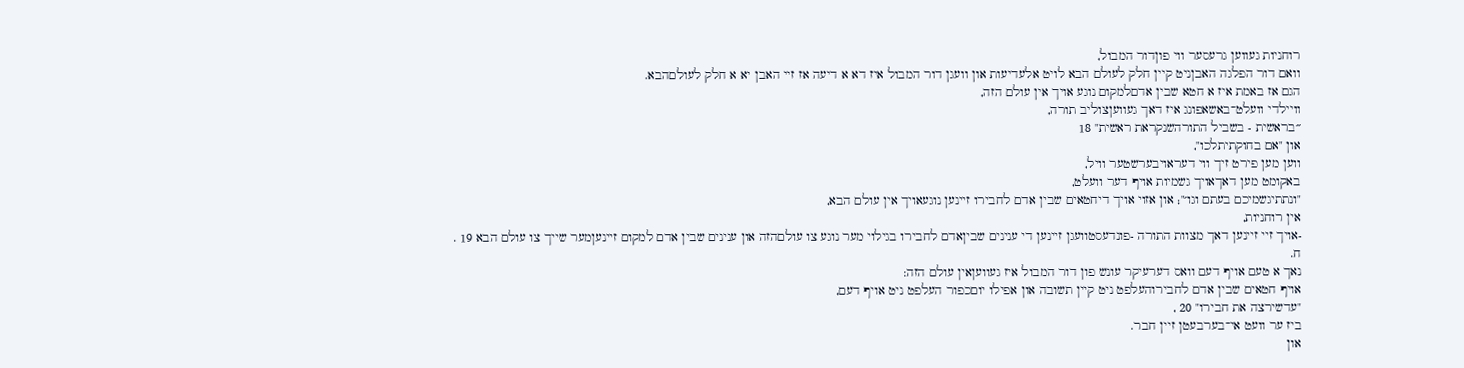רוחניות געווען גרעסער ווי פוןדור המבול,
וואם דור הפלגה האבןניט קיין חלק לעולם הבא לויט אלעדיעות און וועגן דור המבול איז דא א דיעה אז זיי האבן יא א חלק לעולםהבא.
הגם אז באמת איז א חטא שבין אדםלמקום נוגע אויך אין עולם הזה,
וויילדי וועלט־באשאפונג איז דאך געוועןצוליב תורה,
״בראשית - בשביל התורהשנקראת ראשית" 18
און "אם בחוקתיתלכו",
ווען מען פירט זיך ווי דעראויבערשטער וויל,
באקומט מען דאךאויך גשמיות אויף דער וועלט,
"ונתתיגשמיכם בעתם וגו׳"; און אזוי אויך דיחטאים שבין אדם לחבירו זיינען נוגעאויך אין עולם הבא,
אין רוחניות,
-אויך זיי זיינען דאך מצוות התורה -פונדעסטוועגן זיינען די ענינים שביןאדם לחבירו בגילוי מער נוגע צו עולםהזה און ענינים שבין אדם למקום זיינעןמער שייך צו עולם הבא 19 .
ח.
נאך א טעם אויף דעם וואס דערעיקר עונש פון דור המבול איז געוועןאין עולם הזה:
אויף חטאים שבין אדם לחבירוהעלפט ניט קיין תשובה און אפילו יוםכפור העלפט ניט אויף דעם,
"עדשירצה את חבירו" 20 ,
ביז ער וועט אי־בערבעטן זיין חבר.
און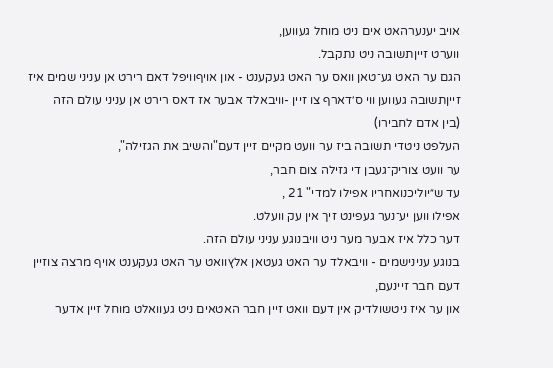אויב יענערהאט אים ניט מוחל געווען,
ווערט זייןתשובה ניט נתקבל.
הגם ער האט גע־טאן וואס ער האט געקענט - און אויףוויפל דאם רירט אן עניני שמים איז זייןתשובה געווען ווי ס׳דארף צו זיין -וויבאלד אבער אז דאס רירט אן עניני עולם הזה
(בין אדם לחבירו)
העלפט ניטדי תשובה ביז ער וועט מקיים זיין דעם"והשיב את הגזילה",
ער וועט צוריק־געבן די גזילה צום חבר,
עד ש״יוליכנואחריו אפילו למדי" 21 ,
אפילו ווען יע־נער געפינט זיך אין עק וועלט.
דער כלל איז אבער מער ניט וויבנוגע עניני עולם הזה.
בנוגע ענינישמים - וויבאלד ער האט געטאן אלץוואט ער האט געקענט אויף מרצה צוזיין דעם חבר זיינעם,
און ער איז ניטשולדיק אין דעם וואט זיין חבר האטאים ניט געוואלט מוחל זיין אדער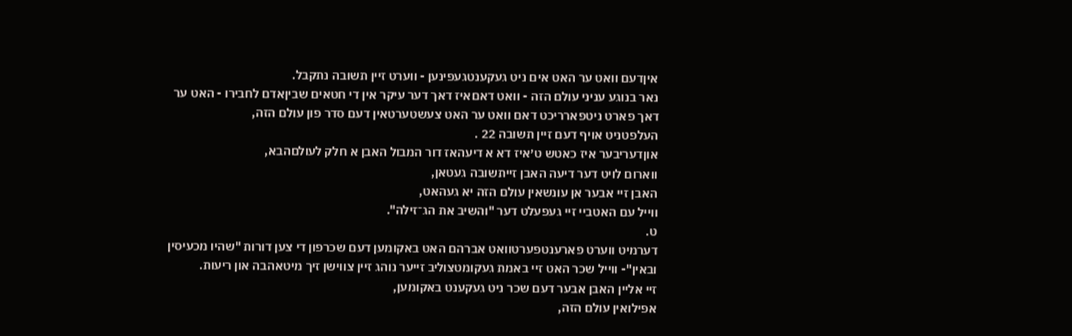איןדעם וואט ער האט אים ניט געקענטגעפינען - ווערט זיין תשובה נתקבל.
נאר בנוגע עניני עולם הזה - וואט דאםאיז דאך דער עיקר אין די חטאים שביןאדם לחבירו - האט ער דאך פארט ניטפארריכט דאם וואט ער האט צעשטערטאין דעם סדר פון עולם הזה,
העלפטניט אויף דעם זיין תשובה 22 .
אוןדעריבער איז כאטש ט׳איז דא א דיעהאז דור המבול האבן א חלק לעולםהבא,
ווארום לויט דער דיעה האבן זייתשובה געטאן,
האבן זיי אבער אן עונשאין עולם הזה יא געהאט,
ווייל עם האטביי זיי געפעלט דער "והשיב את הג־זילה".
ט.
דערמיט ווערט פארענטפערטוואט אברהם האט באקומען דעם שכרפון די צען דורות "שהיו מכעיסין ובאין"- ווייל שכר האט זיי באמת געקומטצוליב זייער נוהג זיין צווישן זיך מיטאהבה און ריעות.
זיי אליין האבן אבער דעם שכר ניט געקענט באקומען,
אפילואין עולם הזה,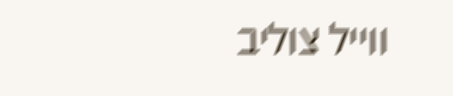ווייל צוליב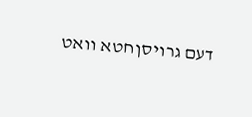דעם גרויסןחטא וואט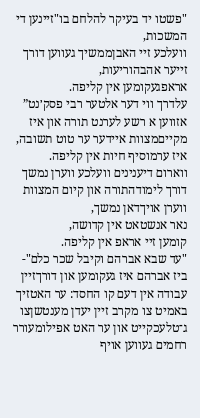"פשטו יד בעיקר להלחם בו"זיינען די המשכות,
וועלכע זיי האבןממשיך געווען דורך זייער אהבהוריעות,
אראפגעקומען אין קליפה.
עלדרך ווי דער אלטער רבי פסק׳נט” אזווען א רשע לערנט תורה און איז מקייםמצוות איידער ער טוט תשובה,
איז ערמוסיף חיות אין קליפה.
ווארום דיענינים וועלכע ווערן נמשך דורך לימודהתורה און קיום המצוות ווערן אויךדאן נמשך,
נאר אנשטאט אין קדושה,
קומען זיי אראפ אין קליפה.
"עד שבא אברהם וקיבל שכר כלם"- ביז אברהם איז געקומען און דורךזיין עבודה אין דעם קו החסד: ער האטזיך באמיט צו מקרב זיין יעדן מענטשןצו ג־טלעכקייט און ער האט אפילומעורר רחמים געווען אויף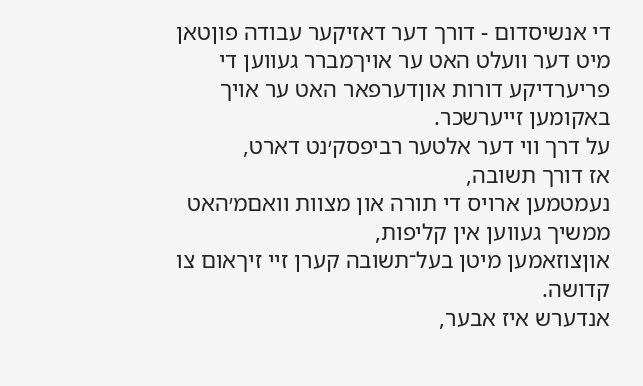די אנשיסדום - דורך דער דאזיקער עבודה פוןטאן מיט דער וועלט האט ער אויךמברר געווען די פריערדיקע דורות אוןדערפאר האט ער אויך באקומען זייערשכר.
על דרך ווי דער אלטער רביפסק׳נט דארט,
אז דורך תשובה,
נעמטמען ארויס די תורה און מצוות וואםמ׳האט ממשיך געווען אין קליפות,
אוןצוזאמען מיטן בעל־תשובה קערן זיי זיךאום צו קדושה.
אנדערש איז אבער,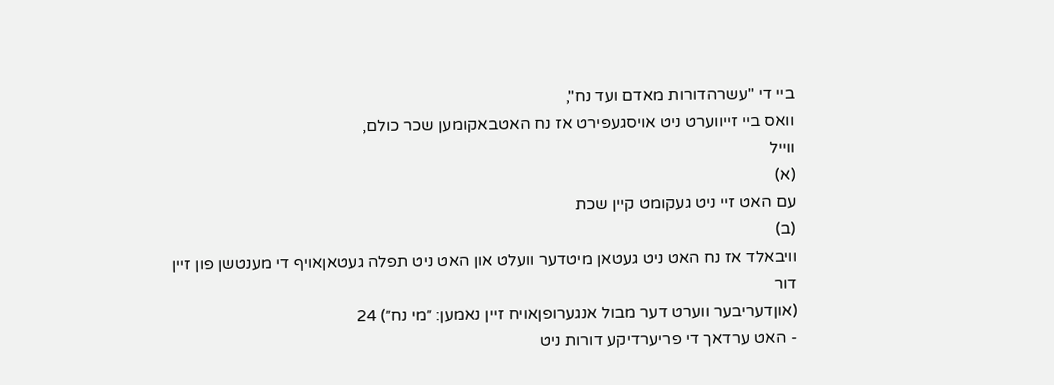ביי די "עשרהדורות מאדם ועד נח",
וואס ביי זייווערט ניט אויסגעפירט אז נח האטבאקומען שכר כולם,
ווייל
(א)
עם האט זיי ניט געקומט קיין שכת
(ב)
וויבאלד אז נח האט ניט געטאן מיטדער וועלט און האט ניט תפלה געטאןאויף די מענטשן פון זיין דור
(אוןדעריבער ווערט דער מבול אנגערופןאויח זיין נאמען: ״מי נח״) 24
- האט ערדאך די פריערדיקע דורות ניט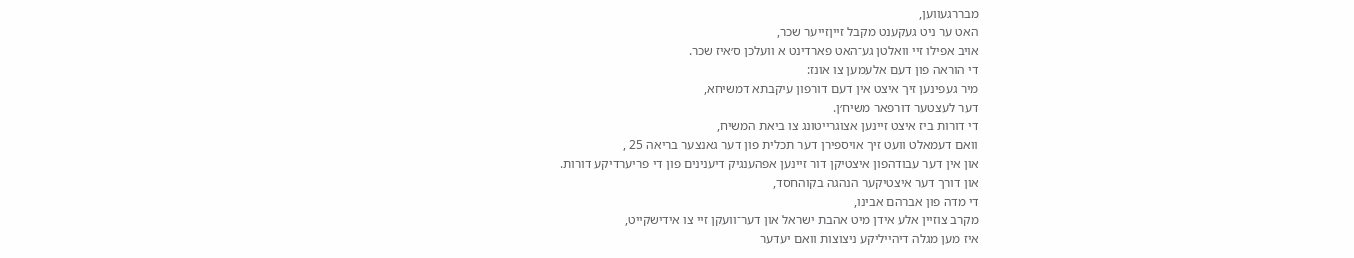מבררגעווען,
האט ער ניט געקענט מקבל זייןזייער שכר,
אויב אפילו זיי וואלטן גע־האט פארדינט א וועלכן ס׳איז שכר.
די הוראה פון דעם אלעמען צו אונז:
מיר געפינען זיך איצט אין דעם דורפון עיקבתא דמשיחא,
דער לעצטער דורפאר משיח׳ן.
די דורות ביז איצט זיינען אצוגרייטונג צו ביאת המשיח,
וואם דעמאלט וועט זיך אויספירן דער תכלית פון דער גאנצער בריאה 25 ,
און אין דער עבודהפון איצטיקן דור זיינען אפהענגיק דיענינים פון די פריערדיקע דורות.
און דורך דער איצטיקער הנהגה בקוהחסד,
די מדה פון אברהם אבינו,
מקרב צוזיין אלע אידן מיט אהבת ישראל און דער־וועקן זיי צו אידישקייט,
איז מען מגלה דיהייליקע ניצוצות וואם יעדער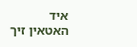איד האטאין זיך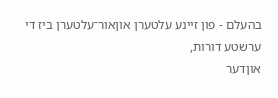בהעלם - פון זיינע עלטערן אוןאור־עלטערן ביז די ערשטע דורות,
אוןדער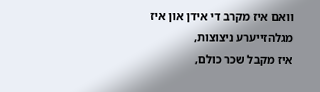וואם איז מקרב די אידן און איז מגלהזייערע ניצוצות,
איז מקבל שכר כולם,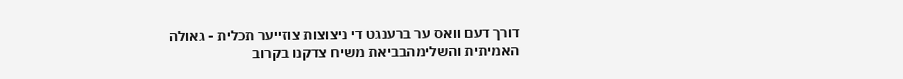דורך דעם וואס ער ברענגט די ניצוצות צוזייער תכלית - גאולה האמיתית והשלימהבביאת משיח צדקנו בקרוב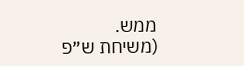ממש.
(משיחת ש״פ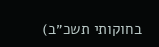בחוקותי תשכ״ב)